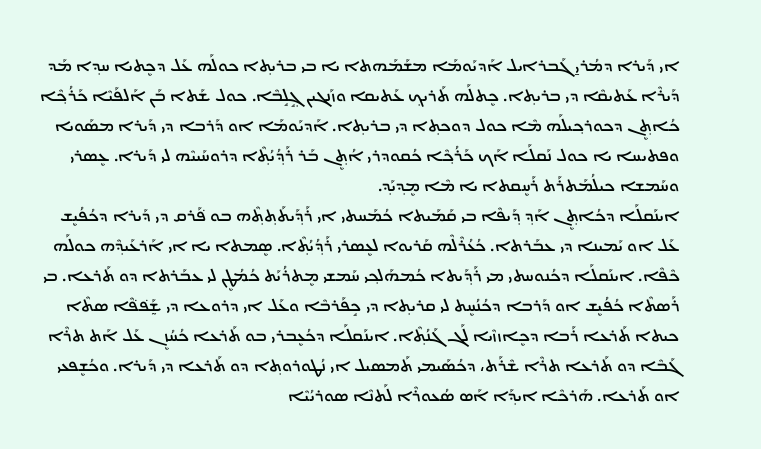ܐܝ ܕܰܝܪܐ ܕܡܳܪܝ̱ ܓܰܒܪܐܝܠ ܐܰܕܝܰܘܡܰܐ ܡܫܰܡܰܗܬܐ ܝܐ ܒܝ ܒܪܝܬ݂ܐ ܟܘܠܰܗ ܥܰܠ ܕܟܷܬܝܐ ܚܕ݂ܐ ܡܰܕ ܕܰܝܪܶܐ ܥܰܬܝܩܶܐ ܕܝ ܒܪܝܬ݂ܐ. ܟܷܬܠܰܗ ܬܰܪܝܟ݂ ܥܰܬܝܩܐ ܘܙܰܢܓܝܢ ܓ݂ܱܠܱܒܶܐ. ܟܘܠ ܫܰܬܐ ܒܰܢ ܐܰܠܦܰܝܶܐ ܟܰܪܳܟ݂ܶܐ ܟܳܐܬ݂ܷܢ ܕܟܘܪܟ݂ܝܠܰܗ ܡܶܐ ܟܘܠ ܕܘܟܬ݂ܐ ܕܝ ܒܪܝܬ݂ܐ. ܐܰܕܝܰܘܡܰܐ ܐܘ ܕܰܪܒܐ ܕܝ ܕܰܝܪܐ ܡܣܰܘܝܐ ܘܦܬܝܚܐ ܝܐ ܟܘܠ ܢܰܩܠܰܐ ܐܰܟ ܟܰܪܳܟ݂ܶܐ ܟܳܩܘܕܪܝ ܐܳܬ݂ܷܢ ܒܰܪ ܪܰܕ݂ܳܝܳܬ݂ܶܐ ܕܪܘܚܰܝܝܶܗ ܠܝ ܕܰܝܪܐ. ܥܷܣܪܝ ܘܚܰܡܫܐ ܟܝܠܳܡܰܬܪܰܬ ܪܰܚܷܩܬܐ ܝܐ ܡܶܐ ܡܷܕ݂ܝܰܕ݂.
ܐܝܢܰܩܠܰܐ ܕܟܳܐܬ݂ܷܢ ܐܰܕ݂ ܕ݂ܰܝܦܶܐ ܒܝ ܩܰܡܰܝܬܐ ܟܳܡܰܚܬܝ ܐܝ ܪܰܕ݂ܰܝܬܰܬ݂ܬ݂ܶܗ ܒܘ ܦ݁ܰܪܩ ܕܝ ܕܰܝܪܐ ܕܟܳܦܳܝܷܫ ܥܰܠ ܐܘ ܝܰܡܝܢܐ ܕܝ ܥܒܰܪܬܐ. ܟܳܥܳܪܶܠܶܗ ܩܰܪܝܘܐ ܠܥܷܣܪܝ ܪܰܕ݂ܳܝܳܬ݂ܶܐ. ܣܷܡܬܐ ܝܐ ܐܝ ܐܰܪܥܰܝܕ݂ܶܗ ܟܘܠܰܗ ܟܶܦܶܐ. ܐܝܢܰܩܠܰܐ ܕܟܳܢܘܚܬܝ ܡܝ ܪܰܕ݂ܰܝܬܐ ܟܳܡܗܰܠܟ݂ܝ ܚܰܡܫܝ ܡܷܬܪܳܝܰܬ ܟܳܡܳܛܷܢ ܠܝ ܥܒܰܪܬܐ ܕܘ ܬܰܪܥܐ. ܒܝ ܪܰܣܬܶܐ ܟܳܦܳܝܷܫ ܐܘ ܕܰܪܒܐ ܕܟܳܢܳܚܷܬ ܠܝ ܩܪܝܬ݂ܐ ܕܝ ܟܱܦܰܪܒܶܐ ܘܥܰܠ ܐܝ ܕܪܘܥܐ ܕܝ ܫ̰ܰܦ݁ܦ݁ܶܐ ܣܬܶܐ ܟܝܬܐ ܬܰܪܥܐ ܪܰܒܐ ܕܟܷܐܙܙܶܝܐ ܠܰܓ ܓܰܢܳܬ݂ܶܐ. ܐܝܢܰܩܠܰܐ ܕܟܳܥܷܒܪܝ ܒܘ ܬܰܪܥܐ ܟܳܚܳܙܷܢ ܥܰܠ ܐܰܬ ܬܪܶܐ ܓܰܒܶܐ ܕܘ ܬܰܪܥܐ ܬܪܶܐ ܫܶܪܰܬ، ܕܟܳܣܰܝܡܝ ܬܰܡܣܝܠ ܐܝ ܢܳܛܘܪܘܬ݂ܐ ܕܘ ܬܰܪܥܐ ܕܝ ܕܰܝܪܐ. ܘܟܳܫܷܦܥܝ ܐܘ ܬܰܪܥܐ. ܗܰܪܟܶܐ ܐܝܕ݂ܰܐ ܐܰܣ ܣܳܥܘܪܶܐ ܠܰܬܢܶܐ ܣܘܪܝܳܝܶܐ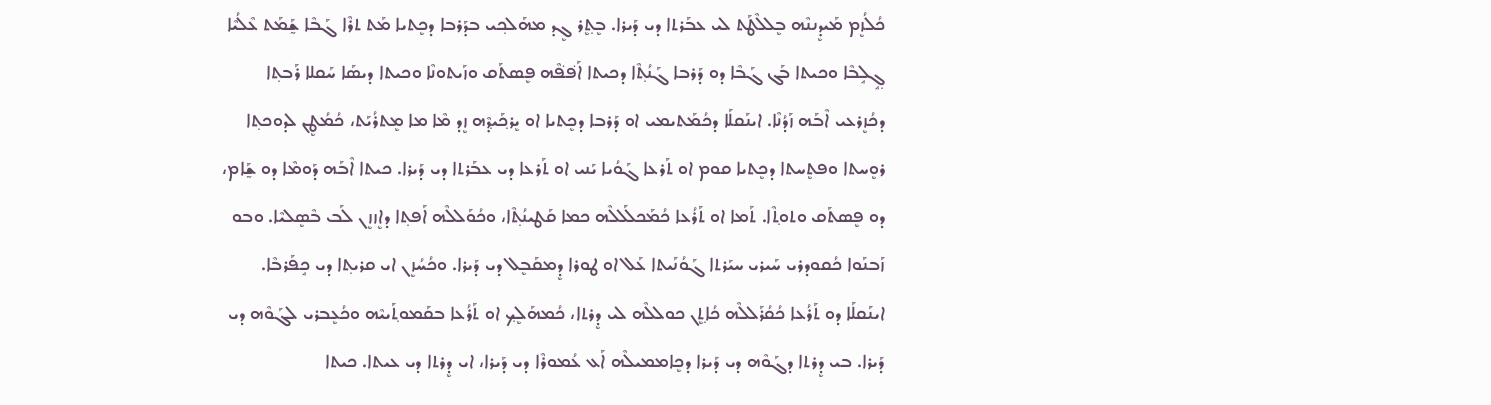ܟܳܠܳܙܷܡ ܡܰܝܕܷܢܢܶܗ ܒܷܠܠܶܛܰܬ ܠܝ ܥܒܰܪܬܐ ܕܝ ܕܰܝܪܐ. ܒܷܬ݂ܷܪ ܓܷܕ ܡܗܰܠܟ݂ܝ ܒܕܰܪܒܐ ܕܟܷܬܝܐ ܡܰܬ ܬܪܶܐ ܓܰܒܶܐ ܫ̰ܰܡܰܬ ܥܶܠܳܝܶܐ ܓ݂ܱܠܱܒܶܐ ܘܟܝܬܐ ܒܰܓ ܓܰܒܶܐ ܕܘ ܕܰܪܒܐ ܓܰܢܳܬ݂ܶܐ ܕܟܝܬܐ ܐܰܦ݁ܦ݁ܶܗ ܦܷܣܬܰܩ ܘܙܰܝܬܘܢܶܐ ܘܟܝܬܐ ܕܝܣܰܐ ܚܰܩܠܐ ܪܰܒܬ݂ܐ ܕܟܳܙܷܪܥܝ ܐܶܒܰܗ ܙܰܕܳܢܶܐ. ܐܝܢܰܩܠܰܐ ܕܟܳܡܰܬܝܡܝ ܐܘ ܕܰܪܒܐ ܕܟܷܬܝܐ ܐܘ ܝܷܪܟ݂ܰܝܕ݂ܶܗ ܙܷܕ ܡܶܐ ܡܐ ܡܷܬܪܳܝܰܬ، ܟܳܡܳܛܷܢ ܠܕܘܟܬ݂ܐ ܪܘܷܚܬܐ ܘܦܬܷܚܬܐ ܕܟܷܬܝܐ ܩܘܡ ܐܘ ܬܰܪܥܐ ܓܰܘܳܝܐ ܝܰܢܝ ܐܘ ܬܰܪܥܐ ܕܝ ܥܒܰܪܬܐ ܕܝ ܕܰܝܪܐ. ܟܝܬܐ ܐܶܒܰܗ ܕܰܘܡܶܐ ܕܘ ܫ̰ܰܐܡ، ܕܘ ܦܷܣܬܰܩ ܘܬܘܬ݂ܶܐ. ܬܰܡܐ ܐܘ ܬܰܪܳܥܐ ܟܳܡܰܟܠܰܠܠܶܗ ܟܡܐ ܩܰܛܝܢܳܬ݂ܶܐ، ܘܟܳܘܰܠܠܶܗ ܐܰܦܬ݂ܐ ܕܐܷܙܙܷܢ ܠܰܒ ܒܶܣܷܠܝܶܐ. ܘܒܘ ܙܰܒܢܰܘܐ ܟܳܩܘܕܪܝ ܚܰܝܪܝ ܚܝܰܪܬܐ ܓܰܘܳܢܰܝܬܐ ܥܰܠ ܐܘ ܛܘܪܐ ܕܷܡܩܰܒܷܠ ܕܝ ܕܰܝܪܐ. ܘܟܳܚܳܙܷܢ ܐܝ ܩܪܝܬ݂ܐ ܕܝ ܟܱܦܰܪܒܶܐ.
ܐܝܢܰܩܠܰܐ ܕܘ ܬܰܪܳܥܐ ܟܳܩܳܪܰܠܠܶܗ ܟܳܐܬ݂ܷܢ ܟܘܠܠܶܗ ܠܝ ܕܷܪܬܐ، ܟܳܡܗܰܠܷܟ݂ ܐܘ ܬܰܪܳܥܐ ܒܩܰܡܘܬ݂ܰܝܝܶܗ ܘܟܳܥܷܒܪܝ ܠܓܰܘܶܗ ܕܝ ܕܰܝܪܐ. ܒܝ ܕܷܪܬܐ ܕܓܰܘܶܗ ܕܝ ܕܰܝܪܐ ܕܟܷܐܡܡܝܠܶܗ ܐܰܥ ܥܳܡܘܪܶܐ ܕܝ ܕܰܝܪܐ، ܐܝ ܕܷܪܬܐ ܕܝ ܥܝܬܐ. ܟܝܬܐ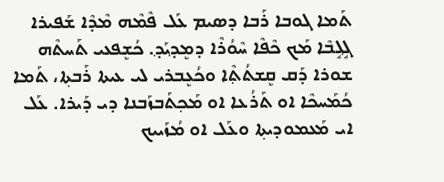ܬܰܡܐ ܓܘܒܐ ܪܰܒܐ ܕܣܝܡ ܥܰܠ ܦܶܡܶܗ ܡܶܕܶܐ ܫܰܦܝܪܐ ܓ݂ܱܠܱܒܶܐ ܡܰܟ ܟܶܦܶܐ ܚܶܘܳܪܶܐ ܕܡܷܕ݂ܝܰܕ݂. ܟܳܫܷܦܥܝ ܬܰܚܬܶܗ ܫܘܪܐ ܕܰܩ ܩܷܫܬܳܬ݂ܶܐ ܘܟܳܥܷܒܪܝ ܠܝ ܥܝܬܐ ܪܰܒܬ݂ܐ، ܬܰܡܐ ܟܳܡܰܚܟܶܐ ܐܘ ܬܰܪܳܥܐ ܐܘ ܡܰܟ݂ܬܰܒܙܰܒܢܐ ܕܝ ܕܰܝܪܐ. ܥܰܠ ܐܝ ܡܰܥܡܘܕܝܬ݂ܐ ܘܥܰܠ ܐܘ ܡܳܙܰܝܝܟ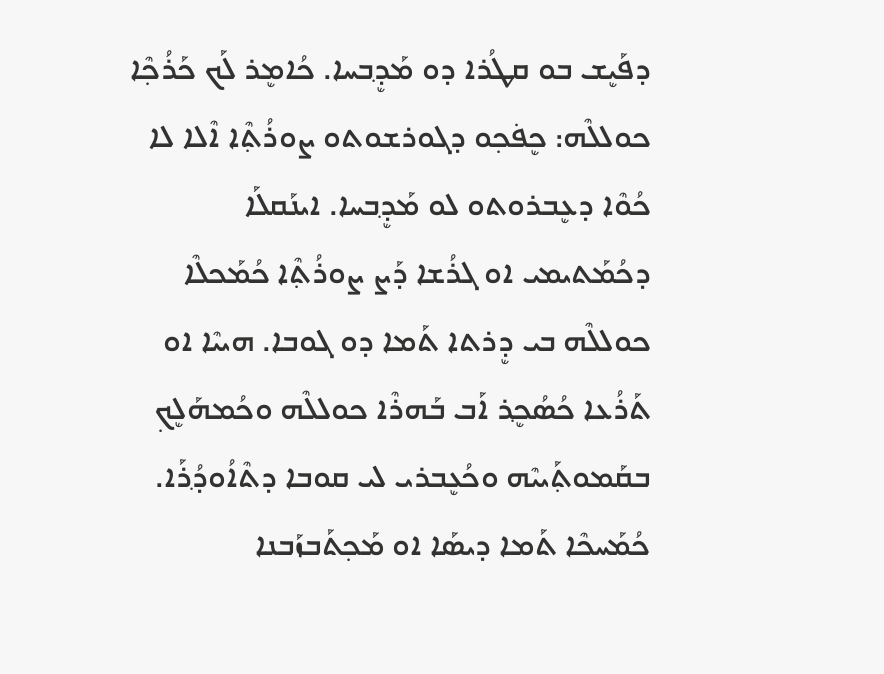ܕܦܰܝܷܫ ܒܘ ܩܛܳܪܐ ܕܘ ܡܰܕ݂ܷܒܚܐ. ܟܳܐܡܷܪ ܠܰܟ ܟܰܪܳܟ݂ܶܐ ܟܘܠܠܶܗ: ܟܷܦ݁ܟ݂ܘ ܕܓܘܪܫܘܬܘ ܨܘܪܳܬ݂ܶܐ ܐܶܠܐ ܠܐ ܟܳܘܶܐ ܕܥܷܒܪܘܬܘ ܠܘ ܡܰܕ݂ܷܒܚܐ. ܐܝܢܰܩܠܰܐ ܕܟܳܡܰܬܝܡܝ ܐܘ ܓܪܳܫܐ ܕܰܨ ܨܘܪܳܬ݂ܶܐ ܟܳܡܰܟܠܶܐ ܟܘܠܠܶܗ ܒܝ ܕܷܪܬܐ ܬܰܡܐ ܕܘ ܓܘܒܐ. ܗܝܝܶܐ ܐܘ ܬܰܪܳܥܐ ܟܳܣܳܟ݂ܷܪ ܐܰܒ ܒܰܗܪܶܐ ܟܘܠܠܶܗ ܘܟܳܡܗܰܠܷܟ݂ ܒܩܰܡܘܬ݂ܰܝܝܶܗ ܘܟܳܥܷܒܪܝ ܠܝ ܩܘܒܐ ܕܬܶܐܳܘܕ݂ܳܪܰܐ.
ܟܳܡܰܚܟܶܐ ܬܰܡܐ ܕܝܣܰܐ ܐܘ ܡܰܟ݂ܬܰܒܙܰܒܢܐ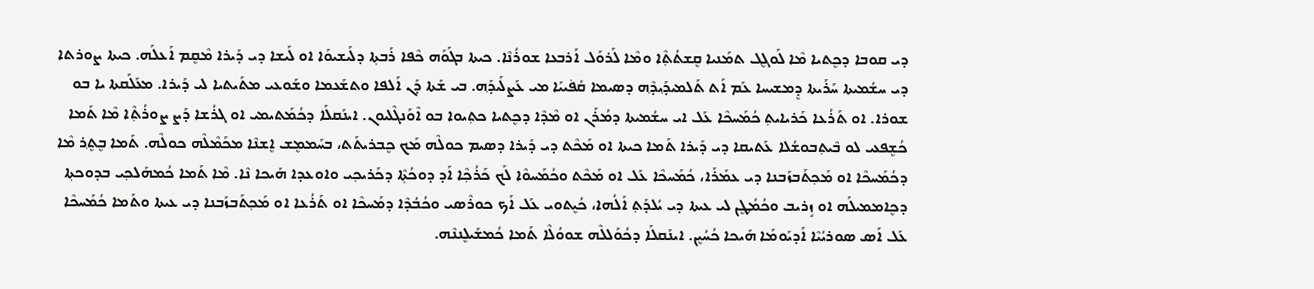ܕܝ ܩܘܒܐ ܕܟܷܬܝܐ ܡܶܐ ܠܰܘܓ݂ܷܠ ܬܡܰܢܝܐ ܩܷܫܬܳܬ݂ܶܐ ܘܡܶܐ ܠܰܪܘܰܠ ܐܰܪܒܥܐ ܫܘܪܳܢܶܐ. ܟܝܬܐ ܒܓܰܘܰܗ ܟܶܦܐ ܪܰܒܬ݂ܐ ܕܠܰܝܫܝܘܰܐ ܐܘ ܠܰܝܫܐ ܕܝ ܕܰܝܪܐ ܡܶܩܷܡ ܐܰܥܠܰܗ. ܟܝܬܐ ܨܘܪܬܐ ܕܝ ܚܫܳܡܝܬܐ ܚܰܪܰܝܬܐ ܕܷܡܫܝܚܐ ܥܰܡ ܐܰܬ ܬܰܠܡܝܕ݂ܰܝܕ݂ܶܗ ܕܣܝܡܐ ܩܳܦ݁ܝܝܰܐ ܡܝ ܥܰܨܠܰܝܕ݂ܰܗ. ܒܝ ܫܰܬܐ ܕܰܢ ܐܰܠܦܐ ܘܬܫܰܥܡܐ ܘܫܰܘܥܝ ܡܬܰܝܬܝܐ ܠܝ ܕܰܝܪܐ. ܡܥܰܠܰܩܬܐ ܝܐ ܒܘ ܫܘܪܐ. ܐܘ ܬܰܪܳܥܐ ܟܰܪܝܐܝܬ݂ ܟܳܡܰܚܟܶܐ ܥܰܠ ܐܝ ܚܫܳܡܝܬܐ ܕܡܳܪܰܢ ܐܘ ܡܶܕܶܐ ܕܟܷܬܝܐ ܟܬ݂ܝܘܐ ܒܘ ܐܶܘܰܢܓܶܠܝܘܢ. ܐܝܢܰܩܠܰܐ ܕܟܳܡܰܬܝܡܝ ܐܘ ܓܪܳܫܐ ܕܰܨ ܨܘܪܳܬ݂ܶܐ ܡܶܐ ܬܰܡܐ ܟܳܫܷܦܥܝ ܠܘ ܒܶܝܬ݂ܒܘܫܳܠܐ ܥܰܬܝܩܐ ܕܝ ܕܰܝܪܐ ܬܰܡܐ ܟܝܬܐ ܐܘ ܡܰܟܶܬ ܕܝ ܕܰܝܪܐ ܕܣܝܡ ܟܘܠܶܗ ܡܰܟ ܟܷܒܪܝܬܰܬ، ܒܚܰܡܡܷܫ ܐܷܫܢܶܐ ܡܟܰܡܶܠܶܗ ܟܘܠܶܗ. ܬܰܡܐ ܒܷܬ݂ܷܪ ܡܶܐ ܕܟܳܡܰܚܟܶܐ ܐܘ ܡܰܟ݂ܬܰܒܙܰܒܢܐ ܕܝ ܥܡܰܪܰܐ، ܟܳܡܰܚܟܶܐ ܥܰܠ ܐܘ ܡܰܟܶܬ ܘܟܳܡܰܚܘܶܐ ܠܰܟ ܟܰܪܳܟ݂ܶܐ ܐܰܕ ܕܘܟܳܬ݂ܶܐ ܕܟܰܪܝܟ݂ܝ ܘܐܘܥܕܐ ܗܰܝܟܐ ܢܶܐ. ܡܶܐ ܬܰܡܐ ܟܳܡܗܰܠܟ݂ܝ ܒܕܘܟܬ݂ܐ ܕܟܷܐܡܡܝܠܰܗ ܐܘ ܙܱܪܝܒ ܘܟܳܡܳܛܷܢ ܠܝ ܥܝܬܐ ܕܝ ܝܳܠܕܰܬ݂ ܐܰܠܳܗܐ، ܟܳܝܷܬܘܝ ܥܰܠ ܐܰܟ ܟܘܪܶܣܝ ܘܟܳܒܳܕܶܐ ܕܡܰܚܟܶܐ ܐܘ ܬܰܪܳܥܐ ܐܘ ܡܰܟ݂ܬܰܒܙܰܒܢܐ ܕܝ ܥܝܬܐ ܘܬܰܡܐ ܟܳܡܰܚܟܶܐ ܥܰܠ ܐܰܣ ܣܘܪܝܳܝܶܐ ܐܰܕܝܰܘܡܰܐ ܗܰܝܟܐ ܟܳܚܳܝܷܢ. ܐܝܢܰܩܠܰܐ ܕܟܳܘܰܠܠܶܗ ܫܘܘܳܠܶܐ ܬܰܡܐ ܟܳܡܫܰܝܠܷܢܢܶܗ.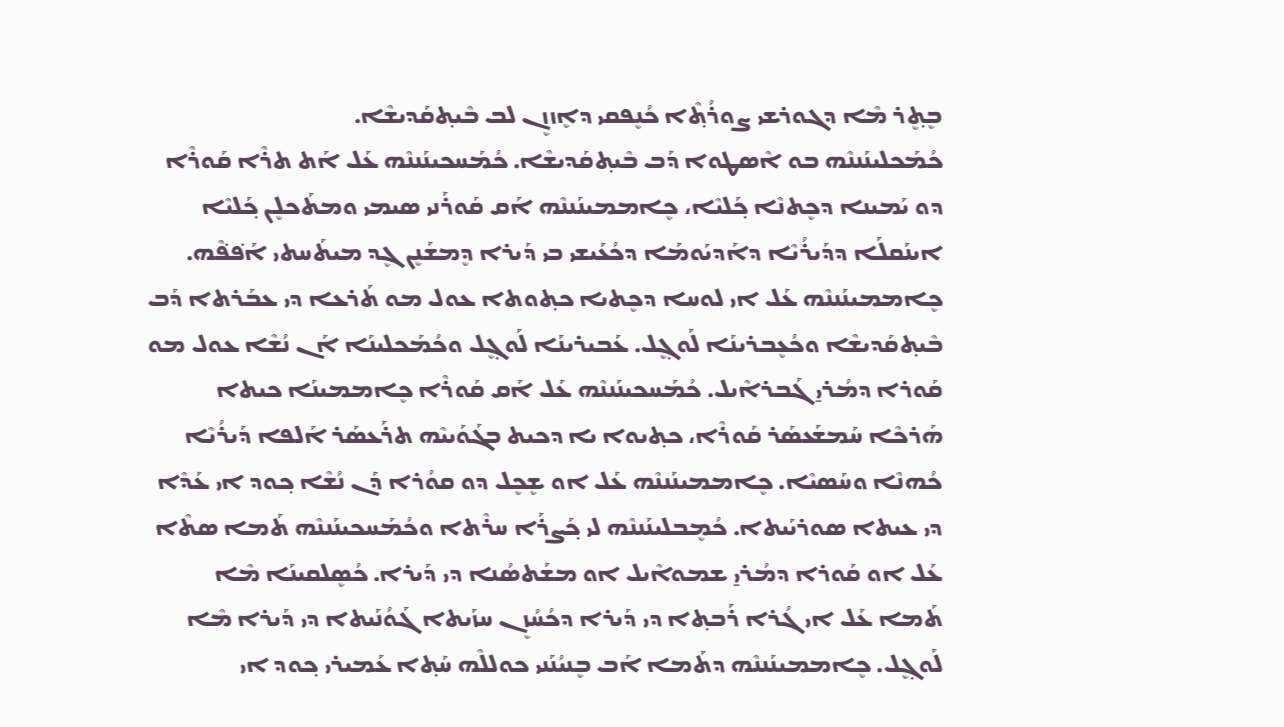ܒܷܬ݂ܷܪ ܡܶܐ ܕܓܘܪܫܝ ܨܘܪܳܬ݂ܶܐ ܟܳܢܷܦܩܝ ܕܐܷܙܙܷܢ ܠܒ ܒܶܝܬ݂ܩܰܕܝܫܶܐ.
ܟܳܡܰܟܠܝܢܰܢܢܶܗ ܒܘ ܐܶܣܛܘܐ ܕܰܒ ܒܶܝܬ݂ܩܰܕܝܫܶܐ. ܟܳܡܰܚܟܝܢܰܢܢܶܗ ܥܰܠ ܐܰܬ ܬܪܶܐ ܩܰܘܪܶܐ ܕܘ ܝܰܡܝܢܐ ܕܟܷܬܢܶܐ ܟ݂ܰܠܝܶܐ، ܟܷܐܡܡܝܢܰܢܢܶܗ ܐܰܩ ܩܰܘܪܰܢܝ ܣܝܡܝ ܘܡܬܰܟܠܷܢ ܟ݂ܰܠܝܶܐ ܐܝܢܰܩܠܰܐ ܕܕܰܝܪܳܝܶܐ ܕܐܰܕܝܰܘܡܰܐ ܕܟܳܥܰܝܫܝ ܒܝ ܕܰܝܪܐ ܕܷܡܫܰܢܷܢ ܓܷܕ ܡܝܬܰܚܬܝ ܐܰܦ݁ܦ݁ܶܗ. ܟܷܐܡܡܝܢܰܢܢܶܗ ܥܰܠ ܐܝ ܠܘܚܐ ܕܟܷܬܝܐ ܟܬ݂ܘܬܐ ܥܘܠ ܡܘ ܬܰܪܥܐ ܕܝ ܥܒܰܪܬܐ ܕܰܒ ܒܶܝܬ݂ܩܰܕܝܫܶܐ ܘܟܳܥܷܒܪܝܢܰܐ ܠܰܘܓ݂ܷܠ. ܥܰܒܝܪܝܢܰܐ ܠܰܘܓ݂ܷܠ ܘܟܳܡܰܟܠܝܢܰܐ ܐܰܢ ܢܳܫܶܐ ܥܘܠ ܡܘ ܩܰܘܪܐ ܕܡܳܪܝ̱ ܓܰܒܪܐܶܝܠ. ܟܳܡܰܚܟܝܢܰܢܢܶܗ ܥܰܠ ܐܰܩ ܩܰܘܪܶܐ ܟܷܐܡܡܝܢܰܐ ܟܝܬܐ ܗܰܪܟܶܐ ܚܰܡܫܰܥܣܰܪ ܩܰܘܪܶܐ، ܟܬ݂ܝܘܐ ܝܐ ܕܟܝܬ ܒܓܰܘܰܝܝܶܗ ܬܪܰܥܣܰܪ ܐܰܠܦܐ ܕܰܝܪܳܝܶܐ ܟܳܗܢܶܐ ܘܚܰܣܝܶܐ. ܟܷܐܡܡܝܢܰܢܢܶܗ ܥܰܠ ܐܘ ܫܷܟܷܠ ܕܘ ܩܘܳܪܐ ܕܰܢ ܢܳܫܶܐ ܟ݂ܘܕ ܐܝ ܥܰܕܶܐ ܕܝ ܥܝܬܐ ܣܘܪܝܰܝܬܐ. ܟܳܡܷܒܠܝܢܰܢܢܶܗ ܠܝ ܟ݂ܰܨܪܰܐ ܚܪܶܬܐ ܘܟܳܡܰܚܟܝܢܰܢܢܶܗ ܬܰܡܐ ܣܬܶܐ ܥܰܠ ܐܘ ܩܰܘܪܐ ܕܡܳܪܝ̱ ܫܡܘܐܶܝܠ ܐܘ ܡܫܰܬܣܳܢܐ ܕܝ ܕܰܝܪܐ. ܟܳܣܷܠܩܝܢܰܐ ܡܶܐ ܬܰܡܐ ܥܰܠ ܐܝ ܓܳܪܐ ܪܰܒܬ݂ܐ ܕܝ ܕܰܝܪܐ ܕܟܳܚܳܙܷܢ ܚܙܰܝܬܐ ܓܰܘܳܢܰܝܬܐ ܕܝ ܕܰܝܪܐ ܡܶܐ ܠܰܘܓ݂ܷܠ. ܟܷܐܡܡܝܢܰܢܢܶܗ ܕܬܰܡܐ ܐܰܒ ܒܷܢܝܳܢܰܢܝ ܟܘܠܠܶܗ ܚܰܬ݂ܐ ܥܰܡܝܪܝ ܟ݂ܘܕ ܐܝ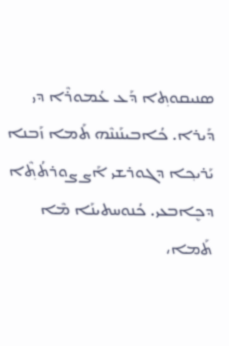ܣܢܝܩܘܬ݂ܐ ܕܰܥ ܥܳܡܘܪܶܐ ܕܝ ܕܰܝܪܐ. ܟܳܐܒܝܢܰܢܢܶܗ ܬܰܡܐ ܙܰܒܢܐ ܝܰܪܝܟ݂ܐ ܕܓܘܪܫܝ ܐܰܨ ܨܘܪܬܳܬ݂ܶܐ ܕܟܷܐܒܥܝ. ܟܳܢܘܚܬܝܢܰܐ ܡܶܐ ܬܰܡܐ،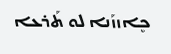ܟܷܐܙܙܰܢܐ ܠܘ ܬܰܪܥܐ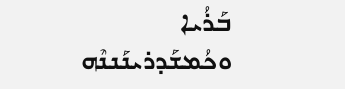ܒܰܪܳܝܐ ܘܟܳܡܫܰܕܪܝܢܰܢܢܶܗ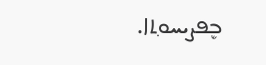ܒܷܦܨܝܚܘܬ݂ܐ.